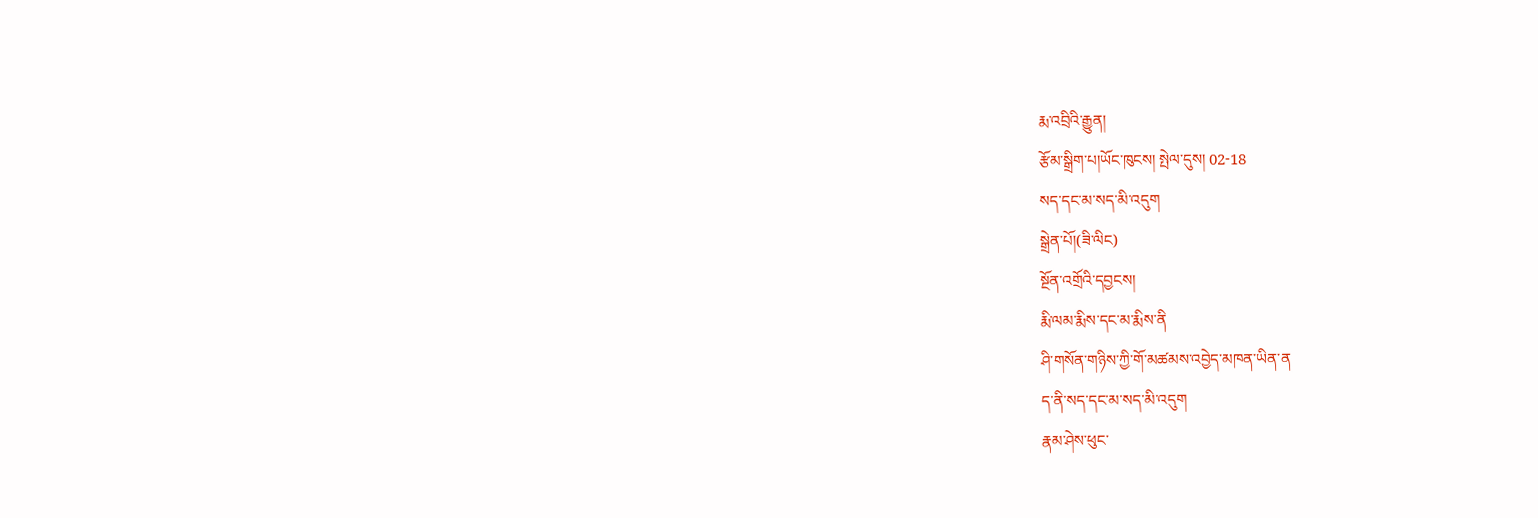རྨ་འབྲིའི་རྒྱུན།
རྩོམ་སྒྲིག་པ།ཡོང་ཁུངས། སྤེལ་དུས། 02-18
སད་དང་མ་སད་མི་འདུག
སྒྲེན་པོ།(ཟི་ལིང)
སྔོན་འགྲོའི་དབྱངས།
རྨི་ལམ་རྨིས་དང་མ་རྨིས་ནི
ཤི་གསོན་གཉིས་ཀྱི་གོ་མཚམས་འབྱེད་མཁན་ཡིན་ན
ད་ནི་སད་དང་མ་སད་མི་འདུག
རྣམ་ཤེས་ཕུང་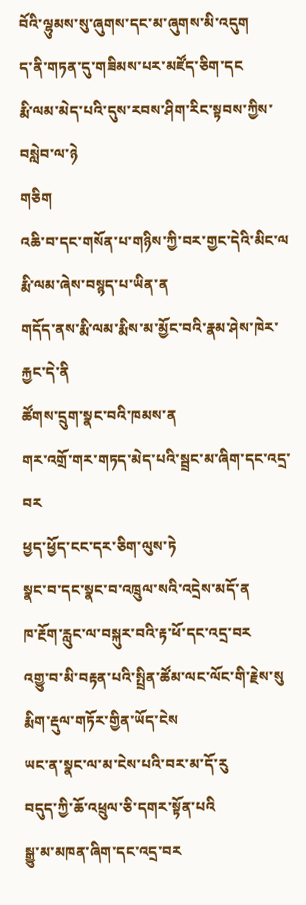བོའི་ལྷུམས་སུ་ཞུགས་དང་མ་ཞུགས་མི་འདུག
ད་ནི་གཏན་དུ་གཟིམས་པར་མཛོད་ཅིག་དང
རྨི་ལམ་མེད་པའི་དུས་རབས་ཤིག་རིང་སྟབས་ཀྱིས་བསླེབ་ལ་ཉེ
གཅིག
འཆི་བ་དང་གསོན་པ་གཉིས་ཀྱི་བར་གྱང་དེའི་མིང་ལ
རྨི་ལམ་ཞེས་བསྙད་པ་ཡིན་ན
གདོད་ནས་རྨི་ལམ་རྨིས་མ་མྱོང་བའི་རྣམ་ཤེས་ཁེར་རྐྱང་དེ་ནི
ཚོགས་དྲུག་སྣང་བའི་ཁམས་ན
གར་འགྲོ་གར་གཏད་མེད་པའི་སྦྲང་མ་ཞིག་དང་འདྲ་བར
ཕྱད་ཕྱོད་ངང་དར་ཅིག་ལུས་ཏེ
སྣང་བ་དང་སྣང་བ་འཁྲུལ་སའི་འདྲེས་མདོ་ན
ཁ་རྔོག་རླུང་ལ་བསྐུར་བའི་རྟ་ཕོ་དང་འདྲ་བར
འགྱུ་བ་མི་བརྟན་པའི་སྤྲིན་ཚོམ་ལང་ལོང་གི་རྗེས་སུ
རྨིག་རྡུལ་གཏོར་གྱིན་ཡོད་ངེས
ཡང་ན་སྣང་ལ་མ་ངེས་པའི་བར་མ་དོ་རུ
བདུད་ཀྱི་ཆོ་འཕྲུལ་ཅི་དགར་སྟོན་པའི
སྒྱུ་མ་མཁན་ཞིག་དང་འདྲ་བར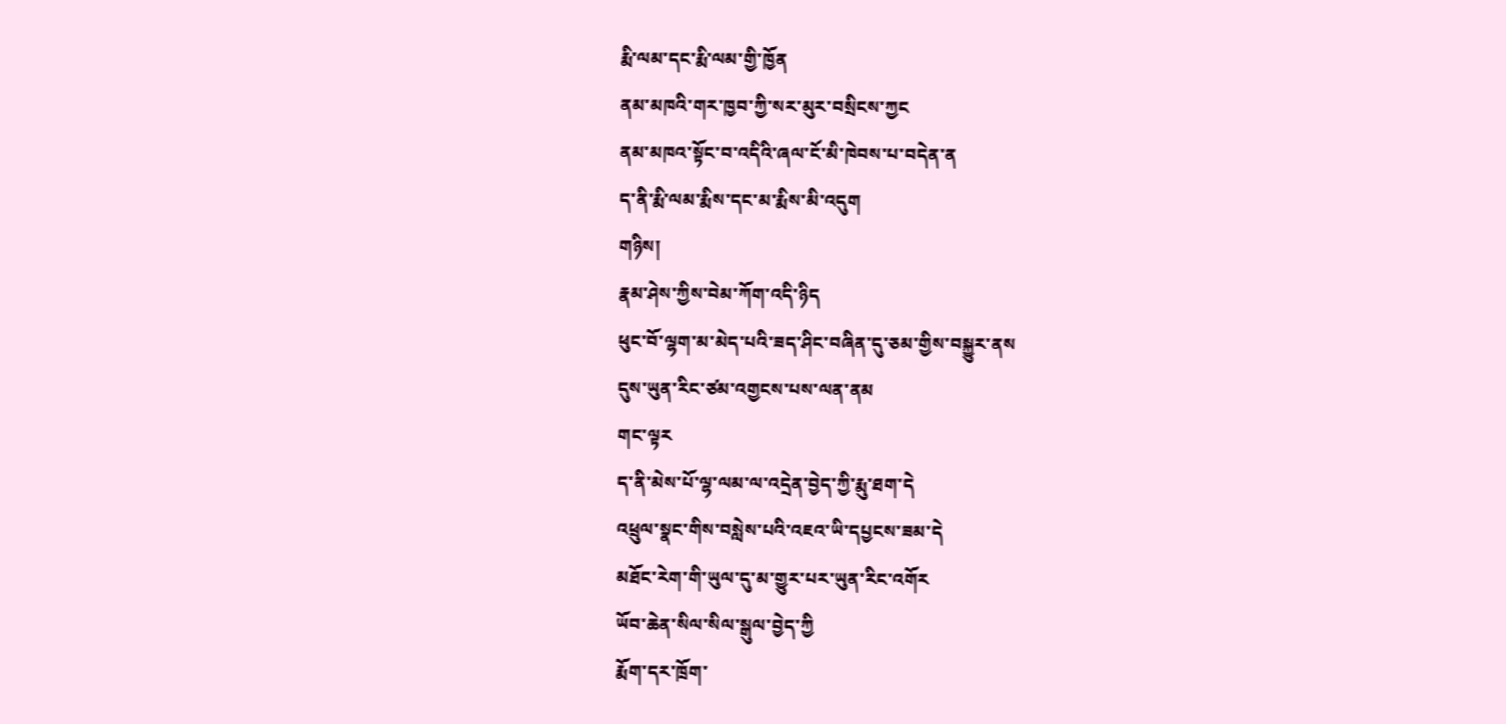རྨི་ལམ་དང་རྨི་ལམ་གྱི་ཁྱོན
ནམ་མཁའི་གར་ཁྱབ་ཀྱི་སར་མུར་བསྲིངས་ཀྱང
ནམ་མཁའ་སྟོང་བ་འདིའི་ཞལ་ངོ་མི་ཁེབས་པ་བདེན་ན
ད་ནི་རྨི་ལམ་རྨིས་དང་མ་རྨིས་མི་འདུག
གཉིས།
རྣམ་ཤེས་ཀྱིས་བེམ་ཀོག་འདི་ཉིད
ཕུང་བོ་ལྷག་མ་མེད་པའི་ཟད་ཤིང་བཞིན་དུ་ཅམ་གྱིས་བསྐྱུར་ནས
དུས་ཡུན་རིང་ཙམ་འགྱངས་པས་ལན་ནམ
གང་ལྟར
ད་ནི་མེས་པོ་ལྷ་ལམ་ལ་འདྲེན་བྱེད་ཀྱི་རྨུ་ཐག་དེ
འཕྲུལ་སྣང་གིས་བསླེས་པའི་འཇའ་ཡི་དཔྱངས་ཟམ་དེ
མཐོང་རེག་གི་ཡུལ་དུ་མ་གྱུར་པར་ཡུན་རིང་འགོར
ཡོབ་ཆེན་སིལ་སིལ་སྒུལ་བྱེད་ཀྱི
རྨོག་དར་ཁྲོག་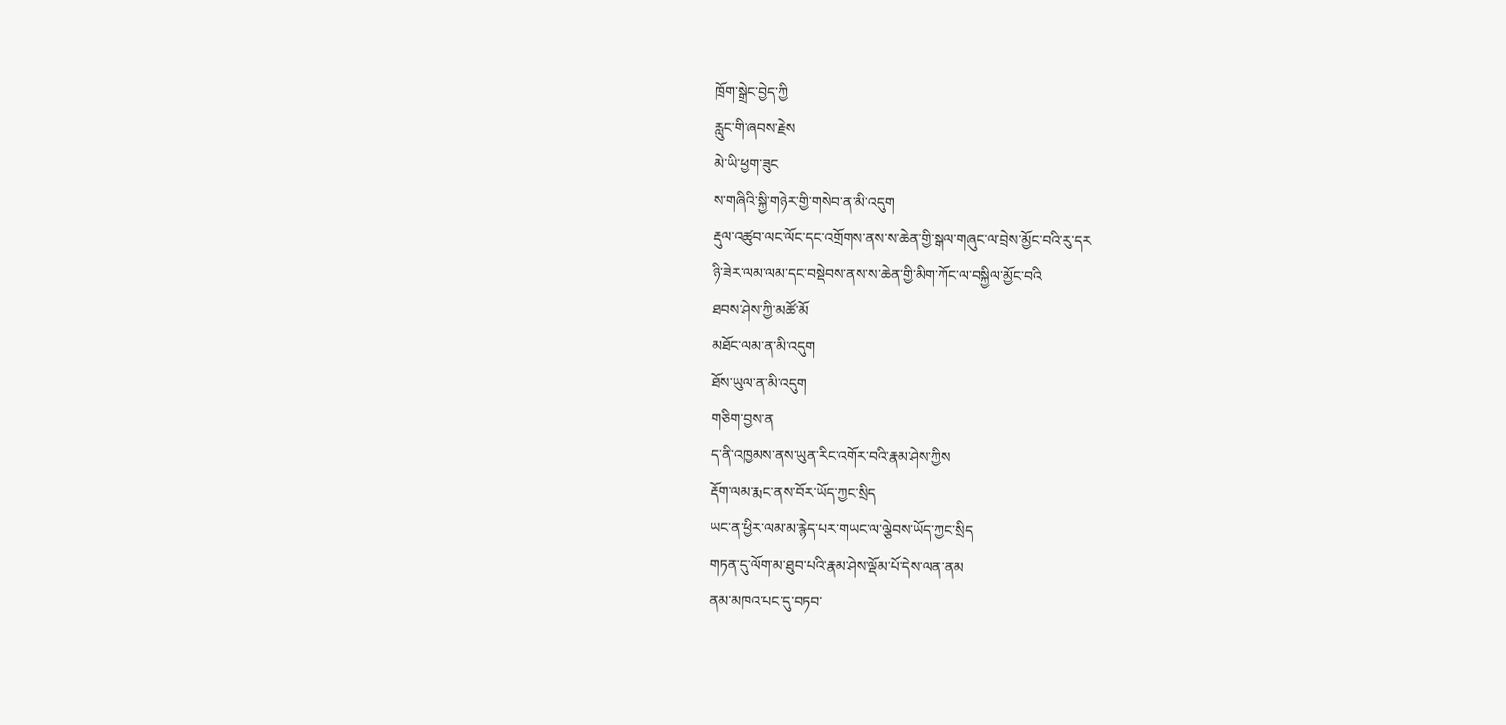ཁྲོག་སྒྲེང་བྱེད་ཀྱི
རླུང་གི་ཞབས་རྗེས
མེ་ཡི་ཕྱག་ཟུང
ས་གཞིའི་སྐྱི་གཉེར་གྱི་གསེབ་ན་མི་འདུག
རྡུལ་འཚུབ་ལང་ལོང་དང་འགྲོགས་ནས་ས་ཆེན་གྱི་སྒལ་གཞུང་ལ་བྲེས་མྱོང་བའི་རུ་དར
ཉི་ཟེར་ལམ་ལམ་དང་བསྡེབས་ནས་ས་ཆེན་གྱི་མིག་ཀོང་ལ་བསྐྱིལ་མྱོང་བའི
ཐབས་ཤེས་ཀྱི་མཚོ་མོ
མཐོང་ལམ་ན་མི་འདུག
ཐོས་ཡུལ་ན་མི་འདུག
གཅིག་བྱས་ན
ད་ནི་འཁྱམས་ནས་ཡུན་རིང་འགོར་བའི་རྣམ་ཤེས་ཀྱིས
རྡོག་ལམ་རྨང་ནས་བོར་ཡོད་ཀྱང་སྲིད
ཡང་ན་ཕྱིར་ལམ་མ་རྙེད་པར་གཡང་ལ་ལྕེབས་ཡོད་ཀྱང་སྲིད
གཏན་དུ་ལོག་མ་ཐུབ་པའི་རྣམ་ཤེས་ལྡོམ་པོ་དེས་ལན་ནམ
ནམ་མཁའ་པང་དུ་བཏབ་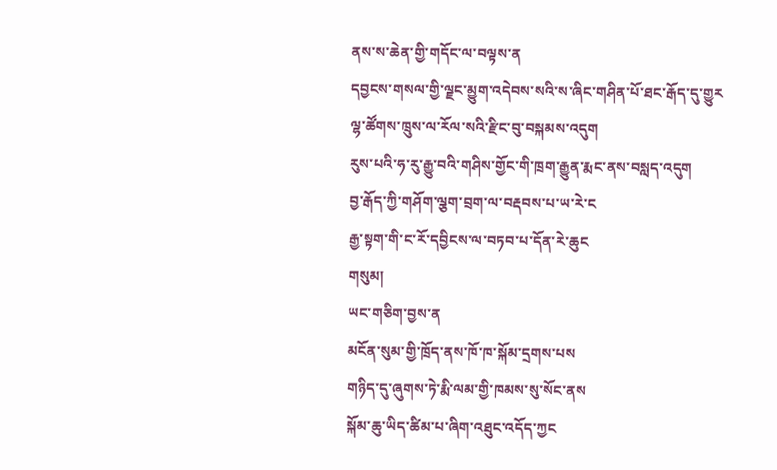ནས་ས་ཆེན་གྱི་གདོང་ལ་བལྟས་ན
དབྱངས་གསལ་གྱི་ལྗང་མྱུག་འདེབས་སའི་ས་ཞིང་གཤིན་པོ་ཐང་རྒོད་དུ་གྱུར
ལྷ་ཚོགས་ཁྲུས་ལ་རོལ་སའི་རྫིང་བུ་བསྐམས་འདུག
རུས་པའི་ཧ་རུ་རྒྱུ་བའི་གཤིས་གྱོང་གི་ཁྲག་རྒྱུན་རྨང་ནས་བསླད་འདུག
བྱ་རྒོད་ཀྱི་གཤོག་ལྕག་བྲག་ལ་བརྡབས་པ་ཡ་རེ་ང
རྒྱ་སྟག་གི་ང་རོ་དབྱིངས་ལ་བཏབ་པ་དོན་རེ་ཆུང
གསུམ།
ཡང་གཅིག་བྱས་ན
མངོན་སུམ་གྱི་ཁྲོད་ནས་ཁོ་ཁ་སྐོམ་དྲགས་པས
གཉིད་དུ་ཞུགས་ཏེ་རྨི་ལམ་གྱི་ཁམས་སུ་སོང་ནས
སྐོམ་ཆུ་ཡིད་ཚིམ་པ་ཞིག་འཐུང་འདོད་ཀྱང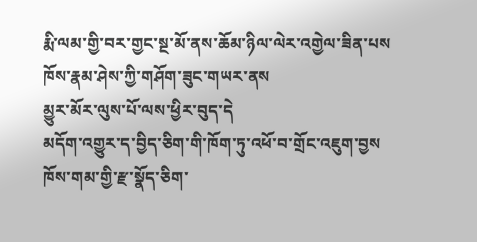རྨི་ལམ་གྱི་བར་གྱང་སྔ་མོ་ནས་ཆོམ་ཉིལ་ལེར་འགྱེལ་ཟིན་པས
ཁོས་རྣམ་ཤེས་ཀྱི་གཤོག་ཟུང་གཡར་ནས
མྱུར་མོར་ལུས་པོ་ལས་ཕྱིར་བུད་དེ
མདོག་འགྱུར་ད་བྱིད་ཅིག་གི་ཁོག་ཏུ་འཕོ་བ་གྲོང་འཇུག་བྱས
ཁོས་གམ་གྱི་རྫ་སྣོད་ཅིག་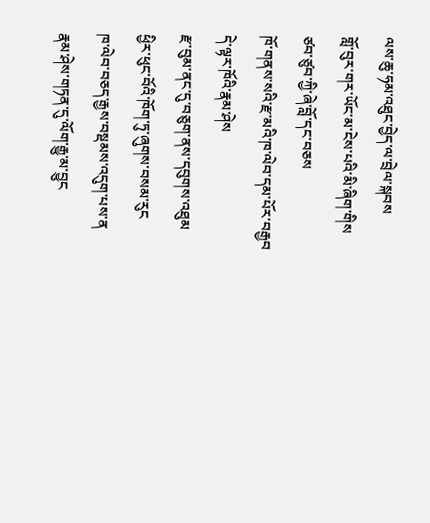ལས་ཆུ་ཧམ་འཐུང་བྱེད་ལ་བྲེལ་སྐབས
གློ་བུར་གར་ཡོང་མ་ངེས་པའི་མི་ཞིག་གིས
ཙབ་ཙུབ་ཀྱི་ཞེ་བློ་དང་བཅས
ཁོ་གནས་སའི་རྫ་མའི་ཁ་ལེབ་དམ་པོར་བརྒྱབ
དེ་ལྟར་ཁོའི་རྣམ་ཤེས
རྫ་བུམ་ནང་དུ་བཅུག་ནས་དབུགས་འཐུམ
ཕྱིར་ཕུང་བོའི་ཁོག་ཏུ་ཞུགས་བསམ་རུང
ཁ་ལེབ་བཅད་རྒྱས་བསྡམས་འདུག་པས་ན
རྣམ་ཤེས་གཏན་དུ་ལོག་རྒྱུ་མ་བྱུང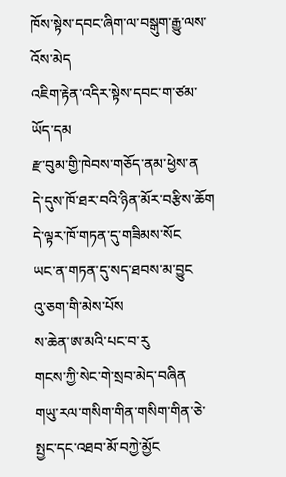ཁོས་སྟེས་དབང་ཞིག་ལ་བསྒུག་རྒྱུ་ལས་འོས་མེད
འཇིག་རྟེན་འདིར་སྟེས་དབང་ག་ཙམ་ཡོད་དམ
རྫ་བུམ་གྱི་ཁེབས་གཅོད་ནམ་ཕྱེས་ན
དེ་དུས་ཁོ་ཐར་བའི་ཉིན་མོར་བརྩིས་ཆོག
དེ་ལྟར་ཁོ་གཏན་དུ་གཟིམས་སོང
ཡང་ན་གཏན་དུ་སད་ཐབས་མ་བྱུང
འུ་ཅག་གི་མེས་པོས
ས་ཆེན་ཨ་མའི་པང་བ་རུ
གངས་ཀྱི་སེང་གེ་སྲབ་མེད་བཞིན
གཡུ་རལ་གསིག་གིན་གསིག་གིན་ཅེ་སྤྱང་དང་འཐབ་མོ་བཀྱེ་མྱོང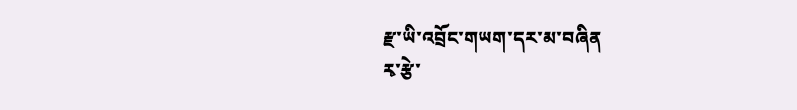རྫ་ཡི་འབྲོང་གཡག་དར་མ་བཞིན
རྭ་རྩེ་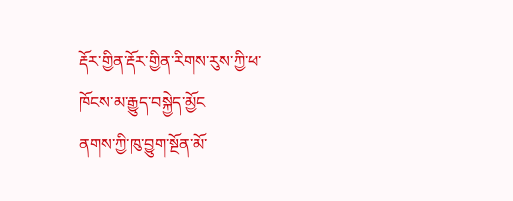རྡོར་གྱིན་རྡོར་གྱིན་རིགས་རུས་ཀྱི་ཕ་ཁོངས་མ་རྒྱུད་བསྐྱེད་མྱོང
ནགས་ཀྱི་ཁུ་བྱུག་སྔོན་མོ་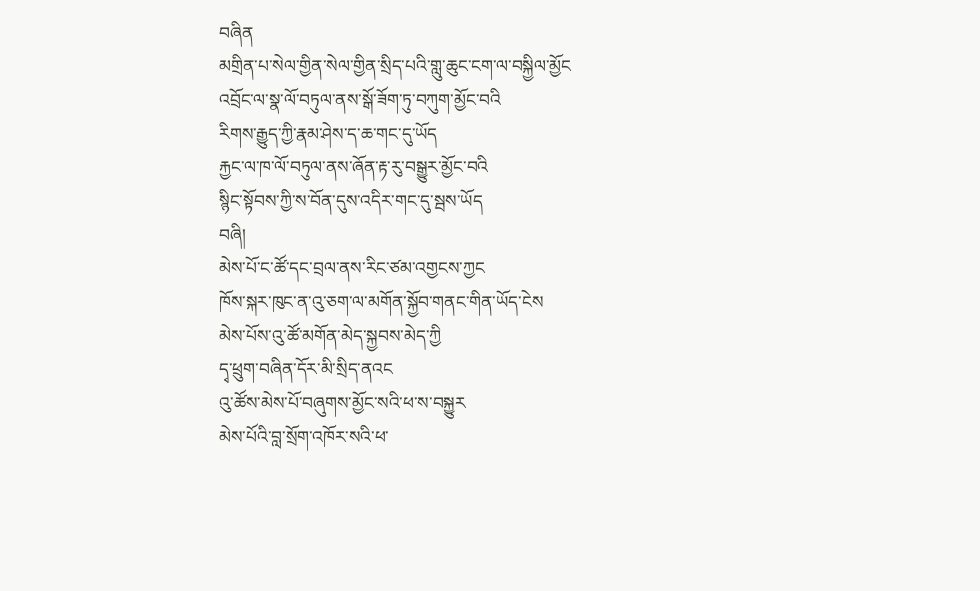བཞིན
མགྲིན་པ་སེལ་གྱིན་སེལ་གྱིན་སྲིད་པའི་གླུ་ཆུང་ངག་ལ་བསྐྱིལ་མྱོང
འབྲོང་ལ་སྣ་ལོ་བཏུལ་ནས་སྒོ་ཟོག་ཏུ་བཀུག་མྱོང་བའི
རིགས་རྒྱུད་ཀྱི་རྣམ་ཤེས་ད་ཆ་གང་དུ་ཡོད
རྐྱང་ལ་ཁ་ལོ་བཏུལ་ནས་ཞོན་རྟ་རུ་བསྒྱུར་མྱོང་བའི
སྙིང་སྟོབས་ཀྱི་ས་བོན་དུས་འདིར་གང་དུ་སྦས་ཡོད
བཞི།
མེས་པོ་ང་ཚོ་དང་བྲལ་ནས་རིང་ཙམ་འགྱངས་ཀྱང
ཁོས་སྐར་ཁུང་ན་འུ་ཅག་ལ་མགོན་སྐྱོབ་གནང་གིན་ཡོད་ངེས
མེས་པོས་འུ་ཚོ་མགོན་མེད་སྐྱབས་མེད་ཀྱི
དྭ་ཕྲུག་བཞིན་དོར་མི་སྲིད་ནའང
འུ་ཚོས་མེས་པོ་བཞུགས་མྱོང་སའི་ཕ་ས་བསྐྱུར
མེས་པོའི་བླ་སྲོག་འཁོར་སའི་ཕ་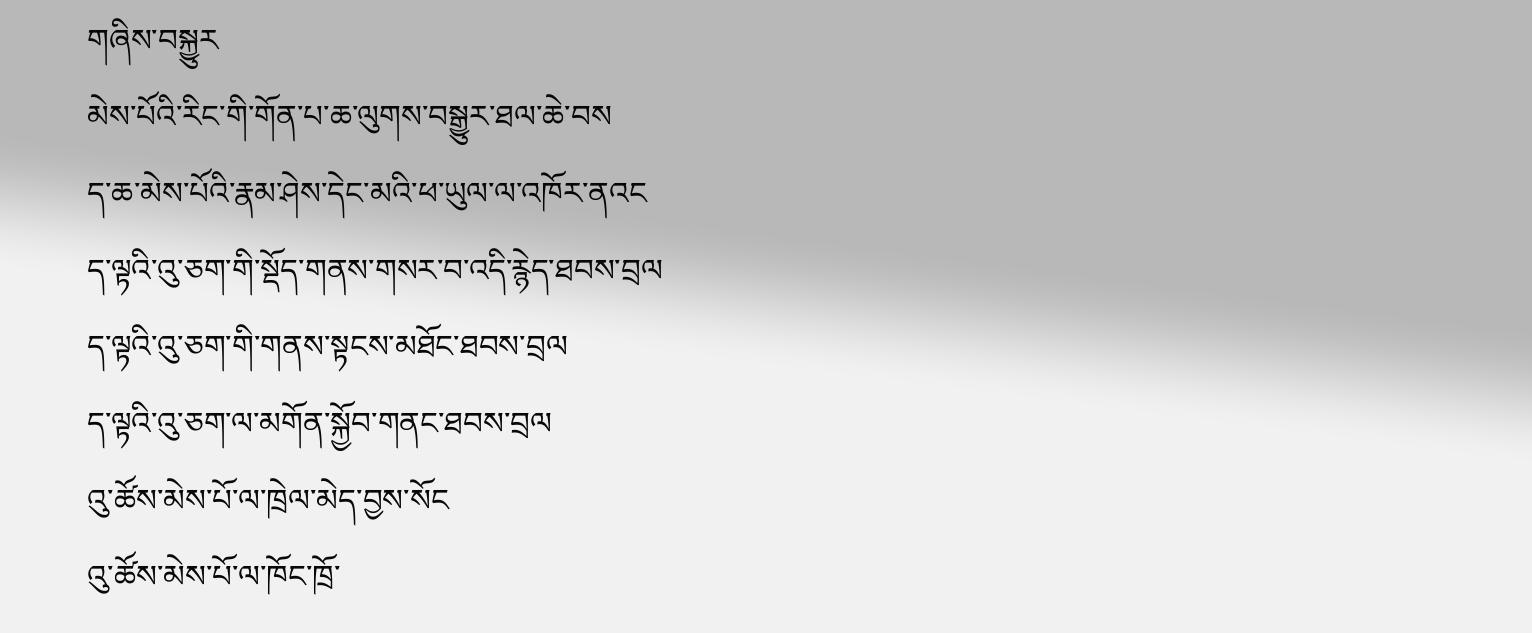གཞིས་བསྐྱུར
མེས་པོའི་རིང་གི་གོན་པ་ཆ་ལུགས་བསྒྱུར་ཐལ་ཆེ་བས
ད་ཆ་མེས་པོའི་རྣམ་ཤེས་དེང་མའི་ཕ་ཡུལ་ལ་འཁོར་ནའང
ད་ལྟའི་འུ་ཅག་གི་སྡོད་གནས་གསར་བ་འདི་རྙེད་ཐབས་བྲལ
ད་ལྟའི་འུ་ཅག་གི་གནས་སྟངས་མཐོང་ཐབས་བྲལ
ད་ལྟའི་འུ་ཅག་ལ་མགོན་སྐྱོབ་གནང་ཐབས་བྲལ
འུ་ཚོས་མེས་པོ་ལ་ཁྲེལ་མེད་བྱས་སོང
འུ་ཚོས་མེས་པོ་ལ་ཁོང་ཁྲོ་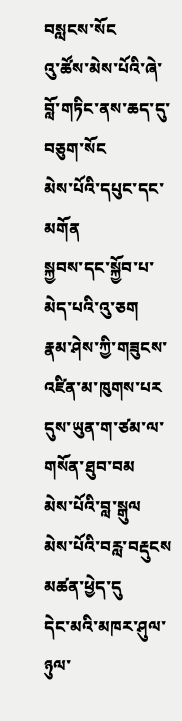བསླངས་སོང
འུ་ཚོས་མེས་པོའི་ཞེ་བློ་གཏིང་ནས་ཆད་དུ་བཅུག་སོང
མེས་པོའི་དཔུང་དང་མགོན
སྐྱབས་དང་སྐྱོབ་པ་མེད་པའི་འུ་ཅག
རྣམ་ཤེས་ཀྱི་གཟུངས་འཛིན་མ་ཁུགས་པར
དུས་ཡུན་ག་ཙམ་ལ་གསོན་ཐུབ་བམ
མེས་པོའི་བླ་སྒུལ
མེས་པོའི་བརླ་བརྡུངས
མཚན་ཕྱེད་དུ
དེང་མའི་མཁར་ཤུལ་ཉུལ་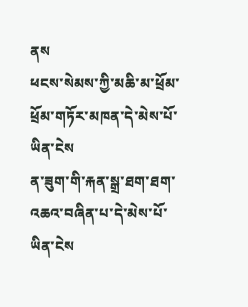ནས
ཕངས་སེམས་ཀྱི་མཆི་མ་ཕྲོམ་ཕྲོམ་གཏོར་མཁན་དེ་མེས་པོ་ཡིན་ངེས
ན་ཟུག་གི་རྐན་སྒྲ་ཐག་ཐག་འཆའ་བཞིན་པ་དེ་མེས་པོ་ཡིན་ངེས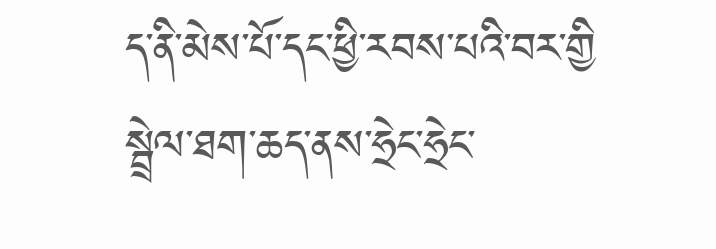ད་ནི་མེས་པོ་དང་ཕྱི་རབས་པའི་བར་གྱི
སྦྲེལ་ཐག་ཆད་ནས་ཧྲེང་ཧྲེང་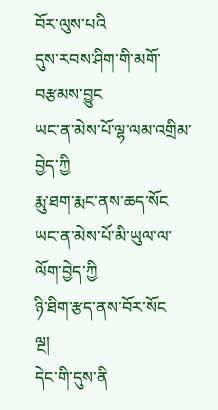བོར་ལུས་པའི
དུས་རབས་ཤིག་གི་མགོ་བརྩམས་བྱུང
ཡང་ན་མེས་པོ་ལྷ་ལམ་འགྲིམ་བྱེད་ཀྱི
རྨུ་ཐག་རྨང་ནས་ཆད་སོང
ཡང་ན་མེས་པོ་མི་ཡུལ་ལ་ལོག་བྱེད་ཀྱི
ཉི་ཐིག་རྩད་ནས་བོར་སོང
ལྔ།
དེང་གི་དུས་ནི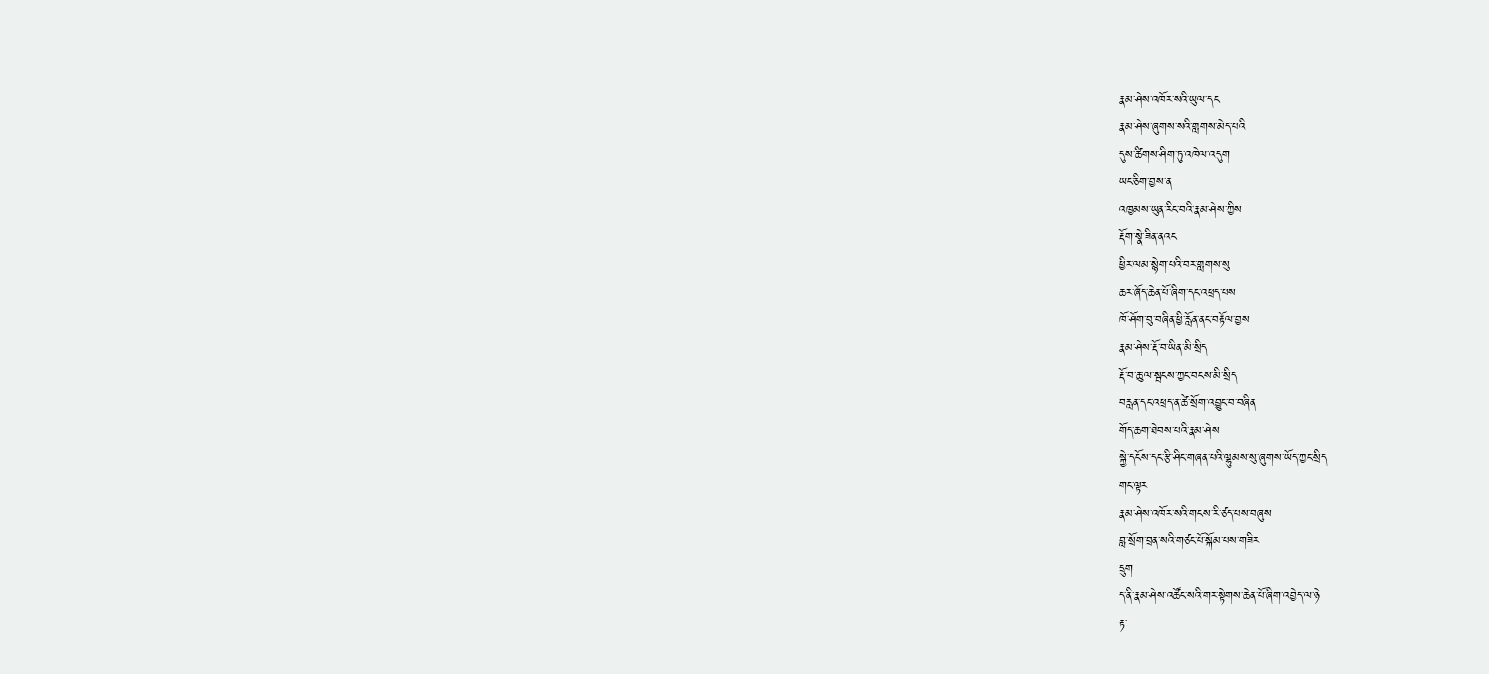རྣམ་ཤེས་འཁོར་སའི་ཡུལ་དང
རྣམ་ཤེས་ཞུགས་སའི་གླགས་མེད་པའི
དུས་ཚིགས་ཤིག་ཏུ་འཁེལ་འདུག
ཡང་ཅིག་བྱས་ན
འཁྱམས་ཡུན་རིང་བའི་རྣམ་ཤེས་ཀྱིས
རྡོག་སྣེ་ཟིན་ནའང
ཕྱིར་ལམ་སྙེག་པའི་བར་གླགས་སུ
ཆར་ཞོད་ཆེན་པོ་ཞིག་དང་འཕྲད་པས
ཁོ་ཤོག་བུ་བཞིན་ཕྱི་རློན་ནང་བརྟོལ་བྱས
རྣམ་ཤེས་རྡོ་བ་ཡིན་མི་སྲིད
རྡོ་བ་ཆུ་ལ་སྦངས་ཀྱང་བངས་མི་སྲིད
བརླན་དང་འཕྲད་ན་ཚེ་སྲོག་འབྱུང་བ་བཞིན
གོད་ཆག་ཐེབས་པའི་རྣམ་ཤེས
སྐྱེ་དངོས་དང་རྩི་ཤིང་གཞན་པའི་ལྷུམས་སུ་ཞུགས་ཡོད་ཀྱང་སྲིད
གང་ལྟར
རྣམ་ཤེས་འཁོར་སའི་གངས་རི་ཙད་པས་བཞུས
བླ་སྲོག་བྲན་སའི་གཙང་པོ་སྐོམ་པས་གཟིར
དྲུག
ད་ནི་རྣམ་ཤེས་འཚོང་སའི་གར་སྟེགས་ཆེན་པོ་ཞིག་འབྱེད་ལ་ཉེ
རྟ་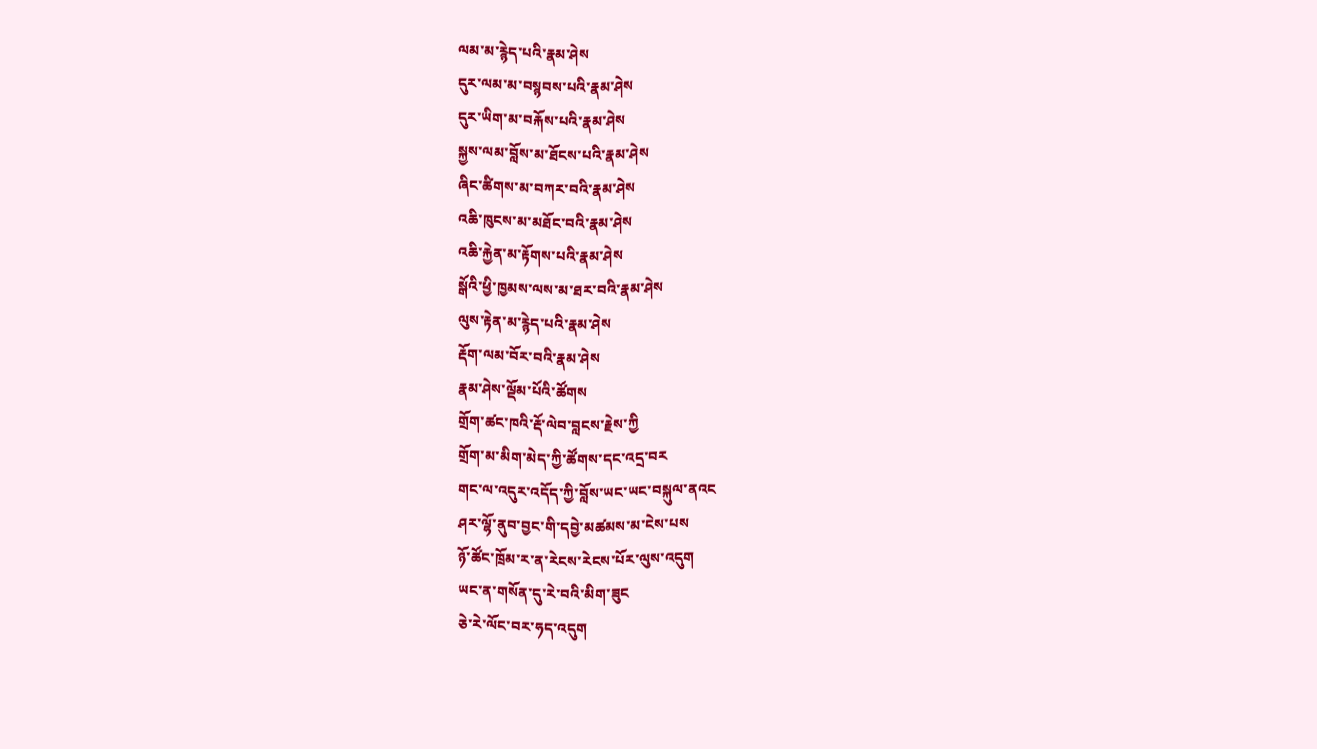ལམ་མ་རྙེད་པའི་རྣམ་ཤེས
དུར་ལམ་མ་བསྙབས་པའི་རྣམ་ཤེས
དུར་ཡིག་མ་བརྐོས་པའི་རྣམ་ཤེས
སྐྱས་ལམ་བློས་མ་ཐོངས་པའི་རྣམ་ཤེས
ཞིང་ཚིགས་མ་བཀར་བའི་རྣམ་ཤེས
འཆི་ཁུངས་མ་མཐོང་བའི་རྣམ་ཤེས
འཆི་རྐྱེན་མ་རྟོགས་པའི་རྣམ་ཤེས
སྒོའི་ཕྱི་ཁྱམས་ལས་མ་ཐར་བའི་རྣམ་ཤེས
ལུས་རྟེན་མ་རྙེད་པའི་རྣམ་ཤེས
རྡོག་ལམ་བོར་བའི་རྣམ་ཤེས
རྣམ་ཤེས་ལྡོམ་པོའི་ཚོགས
གྲོག་ཚང་ཁའི་རྡོ་ལེབ་བླངས་རྗེས་ཀྱི
གྲོག་མ་མིག་མེད་ཀྱི་ཚོགས་དང་འདྲ་བར
གང་ལ་འདུར་འདོད་ཀྱི་བློས་ཡང་ཡང་བསྐུལ་ནའང
ཤར་ལྷོ་ནུབ་བྱང་གི་དབྱེ་མཚམས་མ་ངེས་པས
ཉོ་ཚོང་ཁྲོམ་ར་ན་རེངས་རེངས་པོར་ལུས་འདུག
ཡང་ན་གསོན་དུ་རེ་བའི་མིག་ཟུང
ཅེ་རེ་ལོང་བར་ཧད་འདུག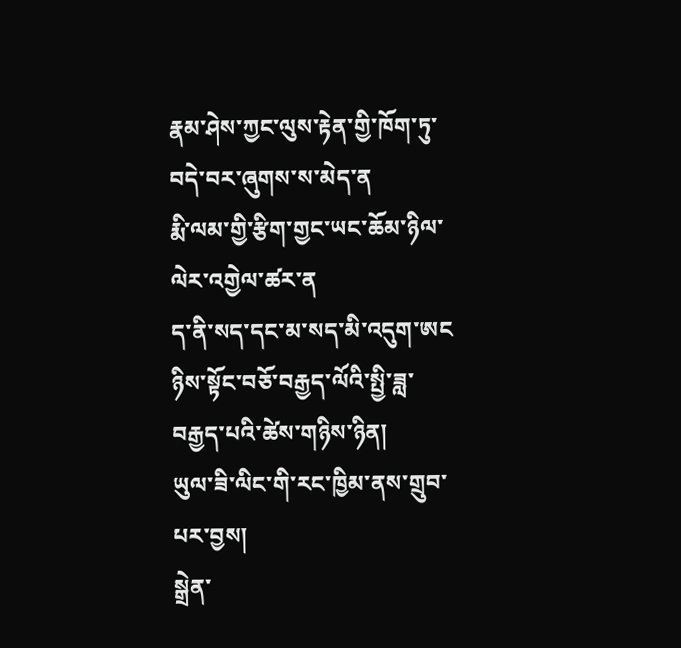རྣམ་ཤེས་ཀྱང་ལུས་རྟེན་གྱི་ཁོག་ཏུ་བདེ་བར་ཞུགས་ས་མེད་ན
རྨི་ལམ་གྱི་རྩིག་གྱང་ཡང་ཆོམ་ཉིལ་ལེར་འགྱེལ་ཚར་ན
ད་ནི་སད་དང་མ་སད་མི་འདུག་ཨང
ཉིས་སྟོང་བཅོ་བརྒྱད་ལོའི་སྤྱི་ཟླ་བརྒྱད་པའི་ཚེས་གཉིས་ཉིན།
ཡུལ་ཟི་ལིང་གི་རང་ཁྱིམ་ནས་གྲུབ་པར་བྱས།
སྒྲེན་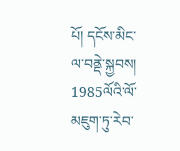པོ། དངོས་མིང་ལ་བནྡེ་སྐྱབས། 1985ལོའི་ལོ་མཇུག་ཏུ་རེབ་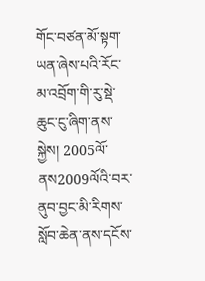གོང་བཙན་མོ་སྟག་ཡན་ཞེས་པའི་རོང་མ་འབྲོག་གི་རུ་སྡེ་ཆུང་ངུ་ཞིག་ནས་སྐྱེས། 2005ལོ་ནས2009ལོའི་བར་ནུབ་བྱང་མི་རིགས་སློབ་ཆེན་ནས་དངོས་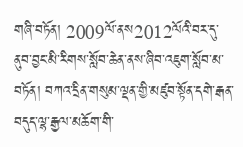གཞི་བཏོན། 2009ལོ་ནས2012ལོའི་བར་དུ་ནུབ་བྱང་མི་རིགས་སློབ་ཆེན་ནས་ཞིབ་འཇུག་སློབ་མ་བཏོན། བཀའ་དྲིན་གསུམ་ལྡན་གྱི་མཛུབ་སྟོན་དགེ་རྒན་བདུད་ལྷ་རྒྱལ་མཆོག་གི་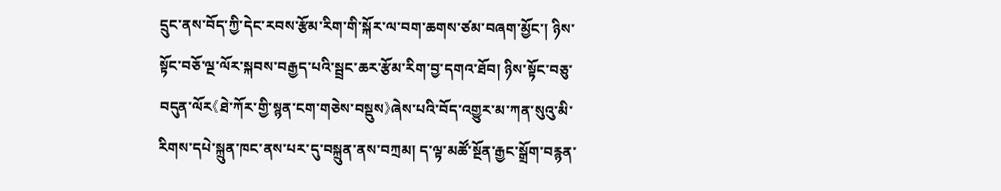དྲུང་ནས་བོད་ཀྱི་དེང་རབས་རྩོམ་རིག་གི་སྐོར་ལ་བག་ཆགས་ཙམ་བཞག་མྱོང་། ཉིས་སྟོང་བཅོ་ལྔ་ལོར་སྐབས་བརྒྱད་པའི་སྦྲང་ཆར་རྩོམ་རིག་བྱ་དགའ་ཐོབ། ཉིས་སྟོང་བཅུ་བདུན་ལོར《ཐེ་ཀོར་གྱི་སྙན་ངག་གཅེས་བསྡུས》ཞེས་པའི་བོད་འགྱུར་མ་ཀན་སུའུ་མི་རིགས་དཔེ་སྐྲུན་ཁང་ནས་པར་དུ་བསྐྲུན་ནས་བཀྲམ། ད་ལྟ་མཚོ་སྔོན་རྒྱང་སྒྲོག་བརྙན་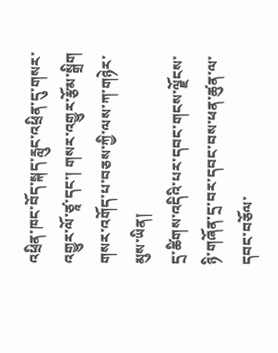འཕྲིན་ཁང་བོད་སྐད་རླུང་འཕྲིན་དུ་གསར་འགྱུར་ལོ་ཙཱ་དང་། གསར་འགྱུར་རྩོམ་སྒྲིག གསར་འགོད་པ་བཅས་ཀྱི་ལས་ཀ་གཉེར་མུས་ཡིན།
དྲ་ཚིགས་འདིའི་པར་དབང་གངས་ལྗོངས་ཉི་གཞོན་དྲ་བར་དབང་བས་ཕན་ཚུན་ལ་དབང་བཅོལ་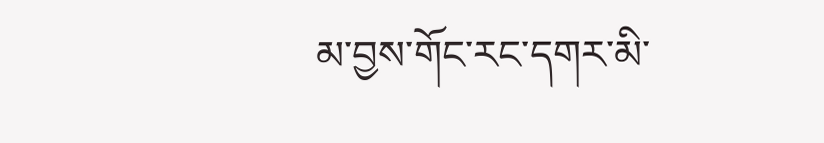མ་བྱས་གོང་རང་དགར་མི་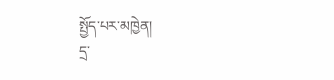སྤྱོད་པར་མཁྱེན།
དྲ་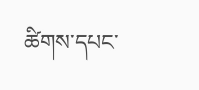ཚིགས་དཔང་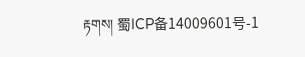རྟགས། 蜀ICP备14009601号-1